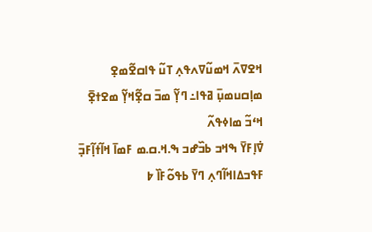ߞߐߜߍ߫ ߞߘߎ߬ߜߍߟߍ߲ ߠߎ߬ ߟߊߛߐ߬ߘߐ߲ ߘߊ߲ߛߎߘߎ߲߫ ߥߟߊ߸ ߣߌ߲߬ ߘߏ߫ ߛߐ߲߬ߞߌ߲߬ ߘߐߙߐ߲߫ ߞߵߏ߬ ߘߊߦߟߍ߬
ߜ߭ߊ߲ߓߌ߫ ߒߞߏ ߕߏ߰ߝߏ ߒ.ߞ.ߛ.ߘ ߓߘߊ߫ ߞߊ߬ߙߊ߲߬ߓߏ߲߫ ߓߟߏߡߊߞߊ߬ߣߍ߲ ߣߌ߫ ߕߟߋ߬ߓߊ߰ ߈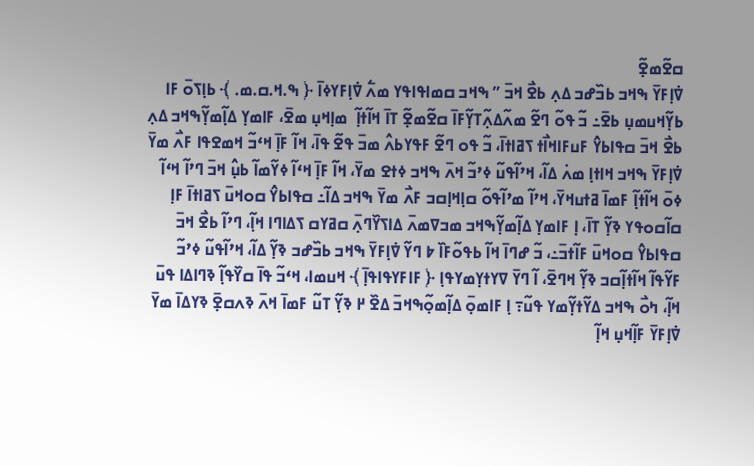ߛߐ߬ߘߐ߲߬
ߜ߭ߊ߲ߓߌ߫ ߒߞߏ ߕߏ߰ߝߏ ߡߍ߲ ߕߐ߯ ߞߏ߫ ” ߒߞߏ ߛߘߊߟߊߟߌ ߘߍ߱ ߜ߭ߊ߲ߓߌߦߊ߫ ﴿ ߒ.ߞ.ߛ.ߘ. ﴾ ߕߊ߲ߖߋ߫ ߓߊ ߕߌ߲߬ߞߎߘߎ߲ ߕߐ߫߸ ߏ߬ ߟߋ߬ ߣߐ߬ ߘߍ߬ߡߍ߲߬ߠߌ߲߬ߓߊ߫ ߛߐ߬ߘߐ߲߬ ߠߊ߫ ߞߊ߬ߙߊ߲߬  ߘߊ߲ߞߎ߲ ߘߐ߫، ߓߊߘߌ߲ ߡߊ߲߬ߘߌ߲߬ߒߞߏ ߡߍ߲ ߕߐ߯ ߞߏ߫ ߛߟߊߕߌ߮ ߓߎߓߊߞߊ߯ߙ ߖߥߊߙߊ߫، ߏ߬ ߟߋ ߣߐ߬ ߓߟߌߕߍ߮ ߘߏ߫ ߟߐ߬ ߟߊ߫، ߞߊ߬ ߓߊ߲߫ ߞߵߏ߬ ߞߘߐߟߊ ߓߍ߯ ߘߌ߫ ߜ߭ߊ߲ߓߌ߫ ߒߞߏ ߞߊߙߊ߲ ߘߍ߭ ߡߊ߬، ߞߴߊ߬ߟߎ߬ ߦߴߏ߬ ߞߍ߫ ߒߞߏ ߦߙߐ ߘߌ߫، ߞߊ߬ ߓߊ߲߫ ߞߵߊ߬ ߦߌ߬ߘߊ߬ ߕߎ߲߮ ߞߏ߫ ߣߴߊ߬ ߞߵߊ߬ ߦߋ߫ ߞߊ߬ߙߊ߲߬ ߓߘߊ߫ ߥߙߎߞߌ߫، ߞߴߊ߬ ߘߴߊ߬ߟߋ߬ ߛߊ߲ߞߊ߲ߛߏ ߓߍ߯ ߘߌ߫ ߒߞߏ ߡߊ߬߸ ߛߟߊߕߌ߮ ߛߋߞߎ߫ ߖߥߊߙߊ߫ ߓߊ߲ ߛߊ߬ߛߋߟߌ ߢߌ߲߬ ߠߊ߫، ߊ߲ ߓߊߘߌ߲ ߡߊ߲߬ߘߌ߲߬ߒߞߏ ߘߏߜߘߍ߫ ߡߊߖߌ߰ߣߍ߲߫ ߛߥߌߛ ߖߡߊߣߊ ߞߊ߲߬، ߣߴߊ߬ ߕߐ߯ ߞߏ߫ ߛߟߊߕߌ߮ ߛߋߞߎ߫ ߓߊ߬ߙߏ߫߸، ߏ߬ ߝߣߊ߫ ߞߊ߬ ߕߟߋ߬ߓߊ߰ ߈ ߣߌ߬ ߜ߭ߊ߲ߓߌ߫ ߒߞߏ ߕߏ߰ߝߏ ߢߌ߲߬ ߡߊ߬، ߞߴߊ߬ߟߎ߬ ߦߴߏ߬ ߓߌ߬ߟߊ߬ ߞߊ߬ߙߊ߲߬ߛߏ ߢߌ߲߬ ߞߣߐ߫، ߊ߬ ߣߌ߫ ߜߌߙߌ߲ߘߌߟߊ߲ ﴿ ߓߊߓߌߟߊߟߊ߲߫ ﴾ ߞߎߘߊ، ߞߵߏ߬ ߟߊ߫ ߛߌ߰ߟߊ߲߬ ߢߣߊߡߊ ߟߎ߫ ߞߊ߲߬، ߤߋ߯ ߒߞߏ ߡߌ߬ߙߌ߲߬ߘߌ ߟߎ߬߹ ߊ߲ ߓߊߘߋ߲߫ ߡߊ߲߬ߘߋ߲߬ߒߞߏ߫ ߡߐ߰ ߂ ߢߌ߲߬ ߠߎ߬ ߓߘߊ߫ ߞߍ߫ ߢߍߛߐ߲߫ ߢߌߡߊ߫ ߘߌ߫ ߜ߭ߊ߲ߓߌ߫ ߓߊ߲߬ߞߎ߲ ߞߊ߲߬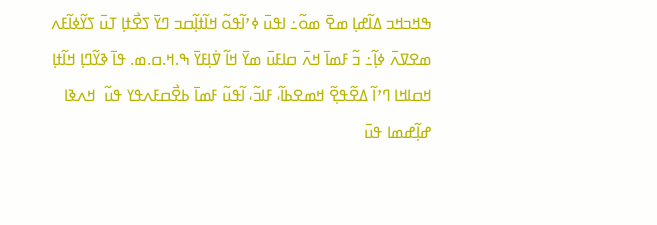ߒߞߏߞߏ ߡߊ߬ߝߊ߲ ߘߐ߫ ߘߋ߬߸ ߊߟߎ߫ ߦߴߊ߬ߟߋ߬ ߞߊ߬ߙߊ߲߬ߛߏ ߣߌ߫ ߖߐ߯ߙߊ߲ ߠߎ߫ ߖߌ߬ߦߊ߬ߓߍ ߘߐߜߍ߫ ߦߊ߲߬߸ ߏ߬ ߓߘߊ߫ ߞߍ߫ ߛߊߓߎ߫ ߘߌ߫ ߞߊ߬ ߜ߭ߊ߲ߓߌ߫ ߒ.ߞ.ߛ.ߘ. ߟߊ߫ ߢߌ߬ߣߊ߲ ߞߊ߬ߙߊ߲ ߞߛߊߞߊ ߣߴߊ߬ ߡߐ߬ߟߐ߲߬ ߞߘߐߕߊ߬، ߓߊߏ߬، ߊ߬ߟߎ߬ ߓߘߊ߫ ߕߐ߯ߛߓߍߟߌ ߟߎ߬  ߞߍߢߊ ߝߊ߲߬ߝߘߊ ߟߎ߫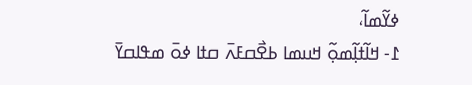ߦߌ߬ߘߊ߬،
߁- ߞߊ߬ߙߊ߲߬ߘߋ߲߬ ߞߎߘߊ ߕߐ߯ߛߓߍ߫ ߛߙߊ ߦߋ߫ ߘߟߊߛߌ߫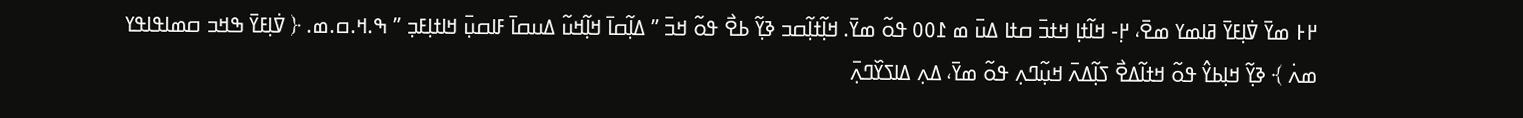߂߅ ߘߌ߫ ߜ߭ߊ߲ߓߌ߫ ߥߊߘߌ ߘߐ߫، ߂߲- ߞߊ߬ߙߊ߲ ߞߙߏ߫ ߛߙߊ ߡߎ߫ ߘ ߁߀߀ ߟߋ߬ ߘߌ߫. ߞߊ߲߬ߙߊ߲߬ߛߏ ߢߌ߲߬ ߕߐ߯ ߟߋ߬ ߞߏ߫ ” ߡߊ߲߬ߛߊ߫ ߞߊ߲߬ߞߎ߬ ߡߎߛߊ߫ ߓߊߛߎ߲߫ ߞߊߙߊ߲ߓߏ߲ ” ߒ.ߞ.ߛ.ߘ. ﴿ ߜ߭ߊ߲ߓߌ߫ ߒߞߏ ߛߘߊߟߊߟߌ ߘߍ߭ ﴾ ߢߌ߲߬ ߞߊ߲ߕߌ߮ ߟߋ߬ ߞߙߊ߬ߡߐ߯ ߖߊ߲߬ߡߍ߫ ߞߎ߲߬ߣߍ߲ ߟߋ߬ ߘߌ߫، ߡߍ߲ ߡߊߖߌ߰ߣߍ߲߫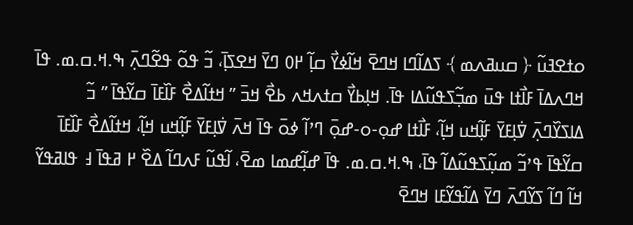ߋߙߐߔߎ߬ ﴿ ߛߎߥߍߘ ﴾ ߖߡߊ߬ߣߊ ߞߣߐ߫ ߞߊ߬ߦߌ߯ ߛߊ߲߬ ߂߀ ߣߌ߫ ߞߐߖߊ߲߫، ߏ߬ ߟߋ߬ ߟߐ߬ߣߍ߲߫ ߒ.ߞ.ߛ.ߘ. ߟߊ߫ ߞߣߍߡߊ߫ ߓߊ߯ߙߊ ߟߎ߫ ߘߏ߲߬ߖߟߎ߬ߡߊ ߟߊ߫. ߞߊ߲ߕߌ߯ ߛߙߍߞߍ ߕߐ߯ ߞߏ߫ ” ߞߙߊ߬ߡߐ߯ ߓߊ߰ߓߊ߫ ߛߌ߬ߟߊ߫ ” ߏ߬ ߡߊߖߌ߰ߣߍ߲߫ ߜ߭ߊ߲ߓߌ߫ ߓߊ߲߬ߞߎ ߞߊ߲߬، ߓߊ߯ߙߊ ߝߋ߲-ߋ-ߝߋ߲߫ ߣߴߊ߬ ߦߋ߫ ߟߊ߫ ߞߍ߫ ߜ߭ߊ߲ߓߌ߫ ߓߊ߲߬ߞߎ ߞߊ߲߬، ߞߙߊ߬ߡߐ߯ ߓߊ߰ߓߊ߫ ߛߌ߬ߟߊ߫ ߟߴߏ߬ ߘߎ߲߬ߖߟߎ߬ߡߊ߬ ߟߊ߫، ߒ.ߞ.ߛ.ߘ. ߟߊ߫ ߝߊ߲߬ߝߘߊ ߘߐ߫، ߊ߬ߟߎ߬ ߓߍߣߊ߬ ߡߐ߰ ߂ ߥߟߊ߫ ߃ ߟߊߥߟߌ߬ ߞߊ߬ ߣߊ߬ ߖߌ߬ߣߍ߫ ߣߌ߫ ߡߊ߬ߟߌ߬ߓߊ ߞߣߐ߫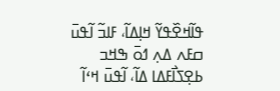ߟߊ߬ߞߐ߰ߟߌ߬ ߞߊ߲ߡߊ߬، ߓߊߏ߬ ߊ߬ߟߎ߫ ߛߓߍ ߡߍ߲ ߗߋ߫ ߒߞߏ ߕߐ߲ߖߊ߯ߓߡߊ ߡߊ߬، ߊ߬ߟߎ߫ ߞߵߊ߬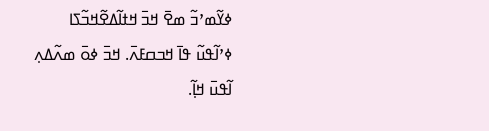ߦߌ߬ߘߴߏ߬ ߘߐ߫ ߞߏ߫ ߞߙߊ߬ߡߐ߬ߞߏ߬ߖߊ ߦߴߊ߬ߟߎ߬ ߟߊ߫ ߞߏߛߓߍ߫. ߞߏ߫ ߦߋ߫ ߘߍ߬ߡߍ߲ ߊ߬ߟߎ߫ ߞߊ߲߬.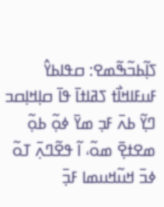ߖߊ߲߬ߕߏ߬ߒ߬ߘߐ: ߛߟߊߕߌ߮ ߓߎߓߊߞߊ߯ߙ ߖߥߊߙߊ߫ ߟߊ߫ ߛߊ߲ߞߊ߲ߛߏ ߣߌ߲߬ ߕߍ߫ ߓߏ߲ ߘߌ߫ ߦߋ߲߬ ߕߋ߲߬ ߘߐߙߐ߲߫ ߘߋ߬، ߊ߬ ߟߐ߬ߣߍ߲߫ ߠߋ߬ ߦߏ߫ ߞߎ߬ߞߎߘߊ ߓߏ߲߫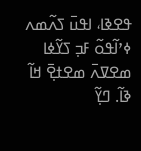ߟߐߢߊ، ߊߟߎ߫ ߖߍ߬ߘߍ ߦߴߊ߬ߟߋ߬ ߓߏ߲ ߖߌ߬ߦߊ ߘߐߜߍ߫ ߘߐߙߐ߲߫ ߞߊ߬ ߢߊ߬. ߣߌ߲߬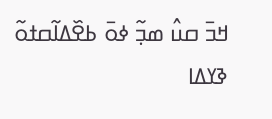ߞߏ߫ ߛߎ߮ ߘߏ߲߬ ߦߋ߫ ߕߐ߰ߡߊ߬ߛߙߋ߬ ߢߌߡߊ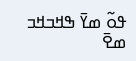ߟߋ߬ ߘߌ߫ ߒߞߏߞߏ ߘߐ߫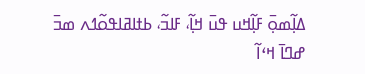ߡߊ߲߬ߘߋ߲߫ ߓߊ߲߬ߞߎ ߟߎ߫ ߞߊ߲߬، ߓߊߏ߬، ߕߙߊߥߊߟߋ߬ߗߍ ߘߏ߫ ߝߣߊ߫ ߞߵߊ߬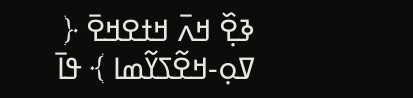ߢߐ߲߰ ߞߍ߫ ߞߙߐߞߐ߫ ﴿ ߜߋ߲-ߞߐ߬ߖߌ߬ߘߊ ﴾ ߟߊ߫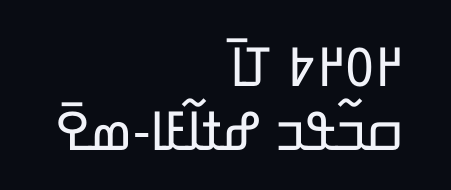߂߀߂߈ ߠߊ߫
ߛߏ߬ߟߏ ߝߙߊ߬ߓߊ-ߘߐ߫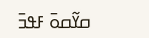ߛߌ߬ߛߋ߫ ߓߟߏ߫